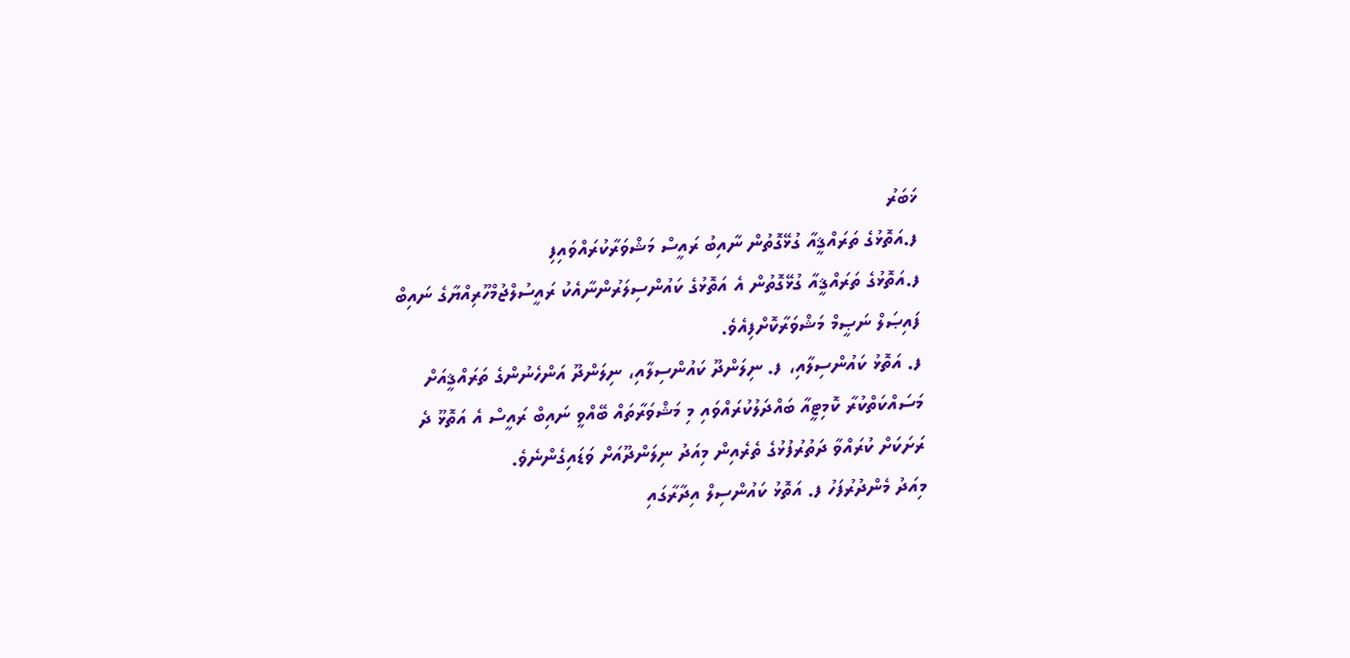ޚަބަރު
ފ.އަތޮޅުގެ ތަރައްޤީއާ ގުޅޭގޮތުން ނާއިބު ރައީސް މަޝްވަރާކުރައްވައިފި
ފ.އަތޮޅުގެ ތަރައްޤީއާ ގުޅޭގޮތުން އެ އަތޮޅުގެ ކައުންސިލަރުންނާއެކު ރައީސުލްޖުމްހޫރިއްޔާގެ ނައިބް ފައިޞަލް ނަޞީމް މަޝްވަރާކޮށްފިއެވެ.
ފ. އަތޮޅު ކައުންސިލާއި، ފ. ނިލަންދޫ ކައުންސިލާއި، ނިލަންދޫ އަންހެނުންގެ ތަރައްޤީއަށް މަސައްކަތްކުރާ ކޮމިޓީއާ ބައްދަލުކުރައްވައި މި މަޝްވަރާތައް ބޭއްވީ ނައިބް ރައީސް އެ އަތޮޅޫ ދެ ރަށަކަށް ކުރައްވާ ދަތުރުފުޅުގެ ތެރެއިން މިއަދު ނިލަންދޫއަށް ވަޑައިގެންނެވެ.
މިއަދު މެންދުރުފަހު ފ. އަތޮޅު ކައުންސިލް އިދާރާގައި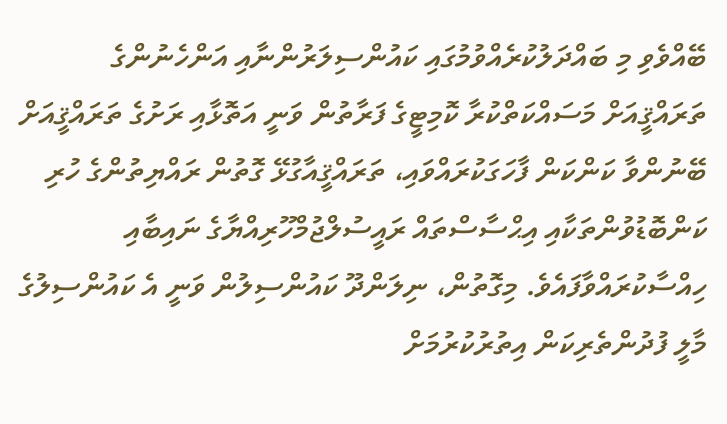ބޭއްވެވި މި ބައްދަލުކުރެއްވުމުގައި ކައުންސިލަރުންނާއި އަންހެނުންގެ ތަރައްޤީއަށް މަސައްކަތްކުރާ ކޮމިޓީގެ ފަރާތުން ވަނީ އަތޮޅާއި ރަށުގެ ތަރައްޤީއަށް ބޭނުންވާ ކަންކަން ފާހަގަކުރައްވައި، ތަރައްޤީއާގުޅޭ ގޮތުން ރައްޔިތުންގެ ހުރި ކަންބޮޑުވުންތަކާއި އިޙްސާސްތައް ރައީސުލްޖުމްހޫރިއްޔާގެ ނައިބާއި ހިއްސާކުރައްވާފައެވެ. މިގޮތުން، ނިލަންދޫ ކައުންސިލުން ވަނީ އެ ކައުންސިލުގެ މާލީ ފުދުންތެރިކަން އިތުރުކުރުމަށް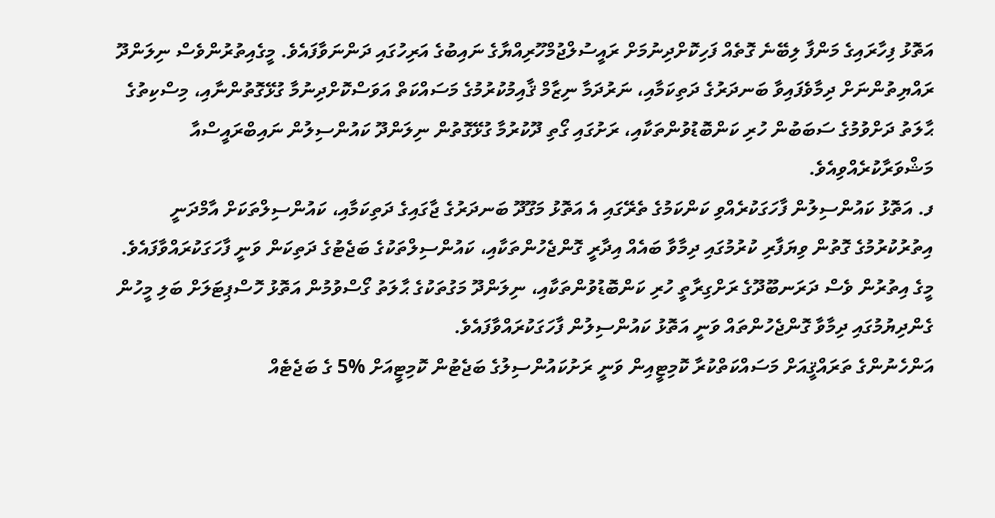އަތޮޅު ފިހާރައިގެ މަންފާ ލިބޭނެ ގޮތެއް ފަހިކޮށްދިނުމަށް ރައީސުލްޖުމްހޫރިއްޔާގެ ނައިބުގެ އަރިހުގައި ދަންނަވާފައެވެ. މީގެއިތުރުންވެސް ނިލަންދޫ ރައްޔިތުންނަށް ދިމާވެފައިވާ ބަނދަރުގެ ދަތިކަމާއި، ނަރުދަމާ ނިޒާމް ޤާއިމުކުރުމުގެ މަސައްކަތް އަވަސްކޮށްދިނުމާ ގުޅޭގޮތުންނާއި، މިސްކިތުގެ ޙާލަތު ދަށްވުމުގެ ސަބަބުން ހުރި ކަންބޮޑުވުންތަކާއި، ރަށުގައި ގޯތި ދޫކުރުމާ ގުޅޭގޮތުން ނިލަންދޫ ކައުންސިލުން ނައިބްރައީސްއާ މަޝްވަރާކުރެއްވިއެވެ.
ފ. އަތޮޅު ކައުންސިލުން ފާހަގަކުރެއްވި ކަންކަމުގެ ތެރޭގައި އެ އަތޮޅު މަގޫދޫ ބަނދަރުގެ ޖާގައިގެ ދަތިކަމާއި، ކައުންސިލްތަކަށް އާމްދަނީ އިތުރުކުރުމުގެ ގޮތުން ވިޔަފާރި ކުރުމުގައި ދިމާވާ ބައެއް އިދާރީ ގޮންޖެހުންތަކާއި، ކައުންސިލްތަކުގެ ބަޖެޓުގެ ދަތިކަން ވަނީ ފާހަގަކުރައްވާފައެވެ. މީގެ އިތުރުން ވެސް ދަރަނބޫދޫގެ ރަށްގިރާތީ ހުރި ކަންބޮޑުވުންތަކާއި، ނިލަންދޫ މަގުތަކުގެ ޙާލަތު ގޯސްވުމުން އަތޮޅު ހޮސްޕިޓަލަށް ބަލި މީހުން ގެންދިޔުމުގައި ދިމާވާ ގޮންޖެހުންތައް ވަނީ އަތޮޅު ކައުންސިލުން ފާހަގަކުރައްވާފައެވެ.
އަންހެނުންގެ ތަރައްޤީއަށް މަސައްކަތްކުރާ ކޮމިޓީއިން ވަނީ ރަށުކައުންސިލުގެ ބަޖެޓުން ކޮމިޓީއަށް %5 ގެ ބަޖެޓެއް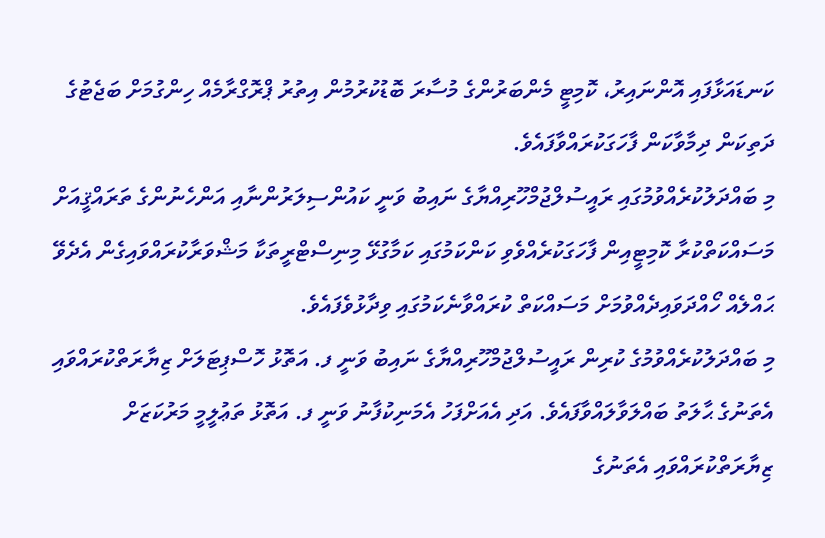ކަނޑައަޅާފައި އޮންނައިރު، ކޮމިޓީ މެންބަރުންގެ މުސާރަ ބޮޑުކުރުމުން އިތުރު ޕްރޮގްރާމެއް ހިންގުމަށް ބަޖެޓުގެ ދަތިކަން ދިމާވާކަން ފާހަގަކުރައްވާފައެވެ.
މި ބައްދަލުކުރެއްވުމުގައި ރައީސުލްޖުމްހޫރިއްޔާގެ ނައިބު ވަނީ ކައުންސިލަރުންނާއި އަންހެނުންގެ ތަރައްޤީއަށް މަސައްކަތްކުރާ ކޮމިޓީއިން ފާހަގަކުރެއްވެވި ކަންކަމުގައި ކަމާގުޅޭ މިނިސްޓްރީތަކާ މަޝްވަރާކުރައްވައިގެން އެދެވޭ ޙައްލެއް ހޯއްދަވައިދެއްވުމަށް މަސައްކަތް ކުރައްވާނެކަމުގައި ވިދާޅުވެފައެވެ.
މި ބައްދަލުކުރެއްވުމުގެ ކުރިން ރައީސުލްޖުމްހޫރިއްޔާގެ ނައިބު ވަނީ ފ. އަތޮޅު ހޮސްޕިޓަލަށް ޒިޔާރަތްކުރައްވައި އެތަނުގެ ޙާލަތު ބައްލަވާލައްވާފައެވެ. އަދި އެއަށްފަހު އެމަނިކުފާނު ވަނީ ފ. އަތޮޅު ތަޢުލީމީ މަރުކަޒަށް ޒިޔާރަތްކުރައްވައި އެތަނުގެ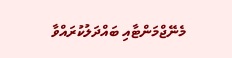މެނޭޖްމަންޓާއި ބައްދަލުކުރައްވާ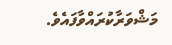މަޝްވަރާކުރައްވާފައެވެ.